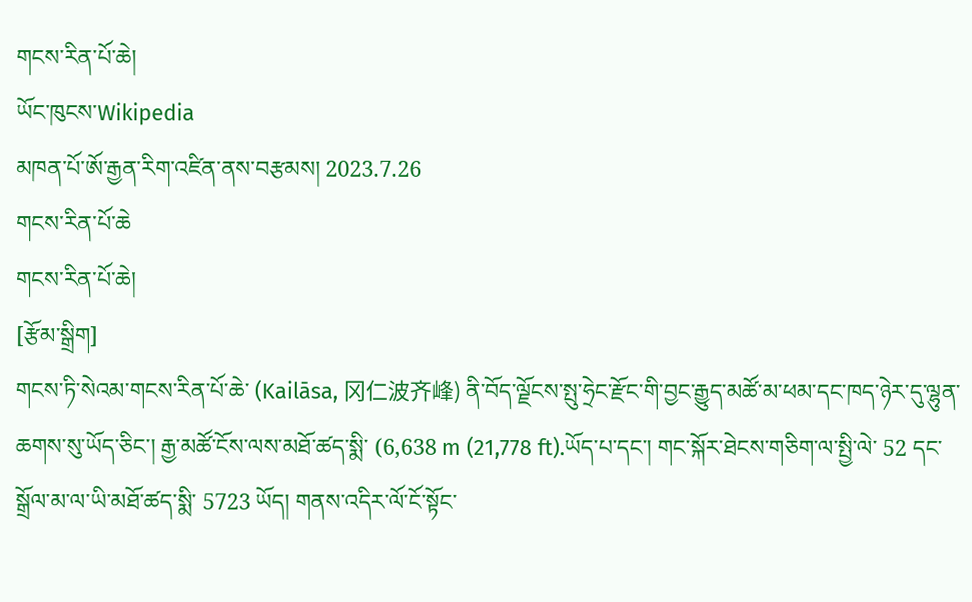གངས་རིན་པོ་ཆེ།
ཡོང་ཁུངས་Wikipedia
མཁན་པོ་ཨོ་རྒྱན་རིག་འཛིན་ནས་བརྩམས། 2023.7.26
གངས་རིན་པོ་ཆེ
གངས་རིན་པོ་ཆེ།
[རྩོམ་སྒྲིག]
གངས་ཏི་སེའམ་གངས་རིན་པོ་ཆེ་ (Kailāsa, 冈仁波齐峰) ནི་བོད་ལྗོངས་སྤུ་ཧྲེང་རྫོང་གི་བྱང་རྒྱུད་མཚོ་མ་ཕམ་དང་ཁད་ཉེར་དུ་ལྷུན་ཆགས་སུ་ཡོད་ཅིང་། རྒྱ་མཚོ་ངོས་ལས་མཐོ་ཚད་སྨི་ (6,638 m (21,778 ft).ཡོད་པ་དང་། གང་སྐོར་ཐེངས་གཅིག་ལ་སྤྱི་ལེ་ 52 དང་སྒྲོལ་མ་ལ་ཡི་མཐོ་ཚད་སྨི་ 5723 ཡོད། གནས་འདིར་ལོ་ངོ་སྟོང་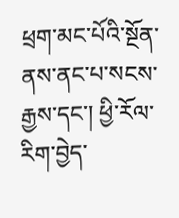ཕྲག་མང་པོའི་སྔོན་ནས་ནང་པ་སངས་རྒྱས་དང་། ཕྱི་རོལ་རིག་བྱེད་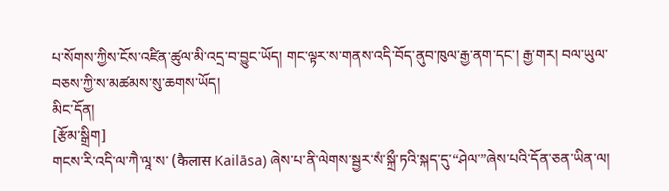པ་སོགས་ཀྱིས་ངོས་འཛིན་ཚུལ་མི་འདྲ་བ་བྱུང་ཡོད། གང་ལྟར་ས་གནས་འདི་བོད་ནུབ་ཁུལ་རྒྱ་ནག་དང་། རྒྱ་གར། བལ་ཡུལ་བཅས་ཀྱི་ས་མཚམས་སུ་ཆགས་ཡོད།
མིང་དོན།
[རྩོམ་སྒྲིག]
གངས་རི་འདི་ལ་ཀཻ་ལཱ་ས་ (कैलास Kailāsa) ཞེས་པ་ནི་ལེགས་སྦྱར་སཾ་སྐྲྀ་ཏའི་སྐད་དུ་“ཤེལ་”ཞེས་པའི་དོན་ཅན་ཡིན་ལ།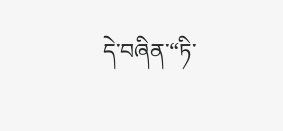དེ་བཞིན་“ཏི་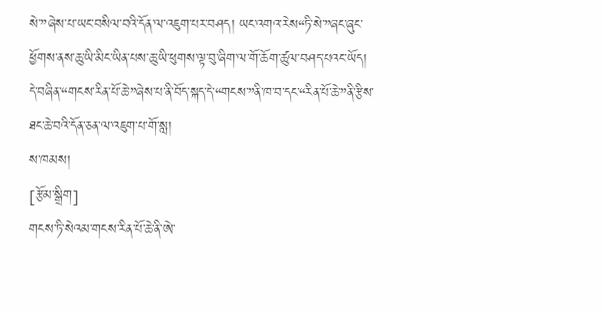སེ་”ཞེས་པ་ཡང་བསིལ་བའི་དོན་ལ་འཇུག་པར་བཤད། ཡང་འགའ་རེས“ཏི་སེ་”ཞང་ཞུང་ཕྱོགས་ནས་ཆུ་ཡི་མིང་ཡིན་པས་ཆུ་ཡི་ཕུགས་ལྟ་བུ་ཞིག་ལ་གོ་ཆོག་ཚུལ་བཤད་པའང་ཡོད། དེ་བཞིན་“གངས་རིན་པོ་ཆེ་”ཞེས་པ་ནི་བོད་སྐད་དེ་“གངས་”ནི་ཁ་བ་དང་“རིན་པོ་ཆེ་”ནི་རྩིས་ཐང་ཆེ་བའི་དོན་ཅན་ལ་འཇུག་པ་གོ་སླ།
ས་ཁམས།
[རྩོམ་སྒྲིག]
གངས་ཏི་སེའམ་གངས་རིན་པོ་ཆེ་ནི་ཨེ་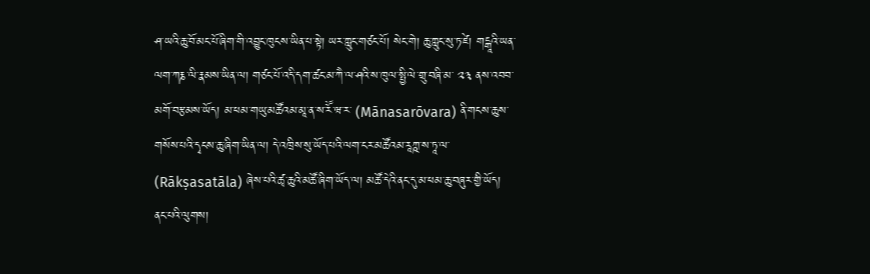ཤ་ཡའི་ཆུ་བོ་མང་པོ་ཞིག་གི་འབྱུང་ཁུངས་ཡིན་པ་སྟེ། ཡར་ཀླུང་གཙང་པོ། སེང་གེ། ཆུ་ཀླུང་སུ་ཏ་ཛེ། གངྒཱའི་ཡན་ལག་ཀརྞ་ལི་རྣམས་ཡིན་ལ། གཙང་པོ་འདི་དག་ཚང་མ་ཀཻ་ལ་ཤའི་ས་ཁུལ་སྤྱི་ལེ་གྲུ་བཞི་མ་ ༢༣ ནས་འབབ་མགོ་བརྩམས་ཡོད། མ་ཕམ་གཡུ་མཚོའམ་མཱ་ན་ས་རཽ་ཝ་ར་ (Mānasarōvara) ནི་གངས་ཆུས་གསོས་པའི་དྭངས་ཆུ་ཞིག་ཡིན་ལ། དེ་འཁྲིས་སུ་ཡོད་པའི་ལག་ངར་མཚོའམ་རཱཀྵ་ས་ཏཱ་ལ་ (Rākṣasatāla) ཞེས་པའི་ཚྭ་ཆུའི་མཚོ་ཞིག་ཡོད་ལ། མཚོ་དེའི་ནང་དུ་མ་ཕམ་ཆུ་བཞུར་གྱི་ཡོད།
ནང་པའི་ལུགས།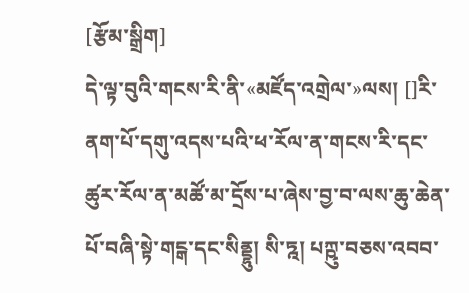[རྩོམ་སྒྲིག]
དེ་ལྟ་བུའི་གངས་རི་ནི་«མཛོད་འགྲེལ་»ལས། []རི་ནག་པོ་དགུ་འདས་པའི་ཕ་རོལ་ན་གངས་རི་དང་ཚུར་རོལ་ན་མཚོ་མ་དྲོས་པ་ཞེས་བྱ་བ་ལས་ཆུ་ཆེན་པོ་བཞི་སྟེ་གངྒ་དང་སིནྡྷུ། སི་ཏྰ། པཀྵུ་བཅས་འབབ་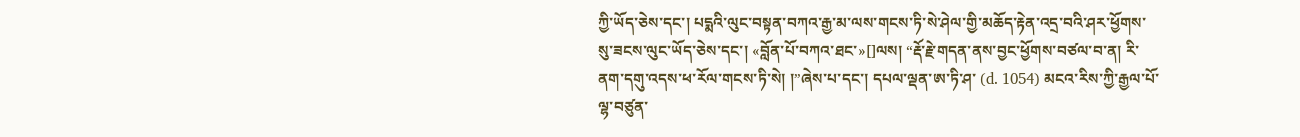ཀྱི་ཡོད་ཅེས་དང་། པདྨའི་ལུང་བསྟན་བཀའ་རྒྱ་མ་ལས་གངས་ཏི་སེ་ཤེལ་གྱི་མཆོད་རྟེན་འདྲ་བའི་ཤར་ཕྱོགས་སུ་ཟངས་ལུང་ཡོད་ཅེས་དང་། «བློན་པོ་བཀའ་ཐང་»[]ལས། “རྡོ་རྗེ་གདན་ནས་བྱང་ཕྱོགས་བཙལ་བ་ན། རི་ནག་དགུ་འདས་ཕ་རོལ་གངས་ཏི་སེ། །”ཞེས་པ་དང་། དཔལ་ལྡན་ཨ་ཏི་ཤ་ (d. 1054) མངའ་རིས་ཀྱི་རྒྱལ་པོ་ལྷ་བཙུན་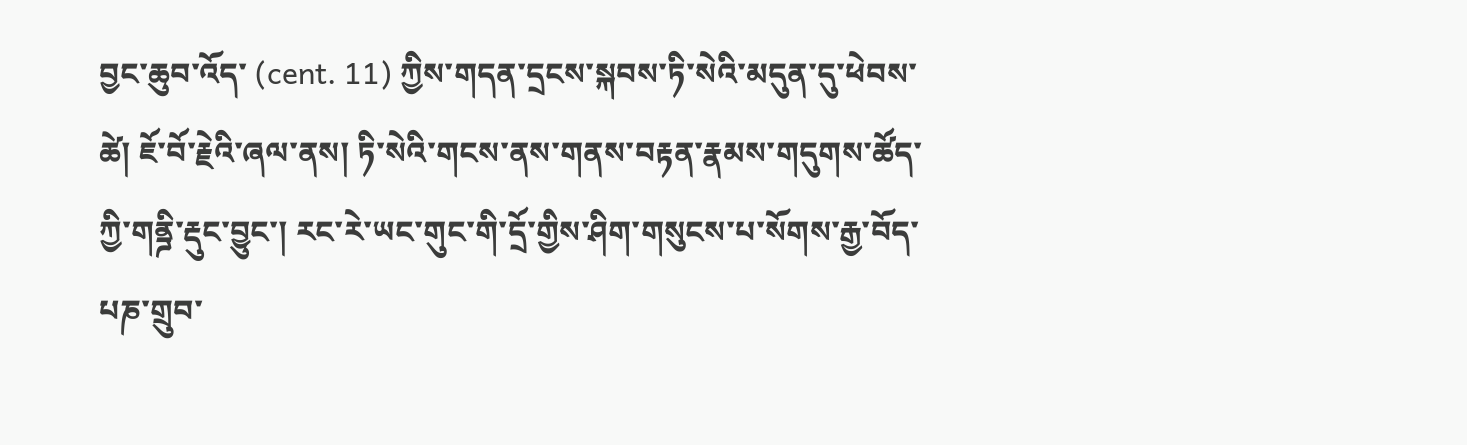བྱང་ཆུབ་འོད་ (cent. 11) ཀྱིས་གདན་དྲངས་སྐབས་ཏི་སེའི་མདུན་དུ་ཕེབས་ཚེ། ཇོ་བོ་རྗེའི་ཞལ་ནས། ཏི་སེའི་གངས་ནས་གནས་བརྟན་རྣམས་གདུགས་ཚོད་ཀྱི་གནྜི་རྡུང་བྱུང་། རང་རེ་ཡང་གུང་གི་དྲོ་གྱིས་ཤིག་གསུངས་པ་སོགས་རྒྱ་བོད་པཎ་གྲུབ་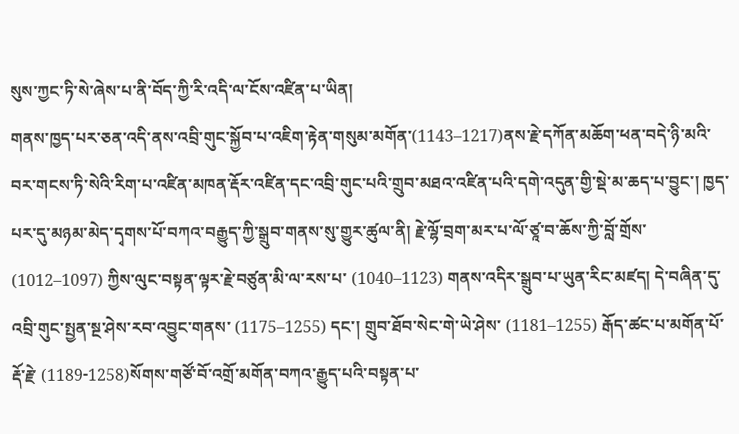སུས་ཀྱང་ཏི་སེ་ཞེས་པ་ནི་བོད་ཀྱི་རི་འདི་ལ་ངོས་འཛིན་པ་ཡིན།
གནས་ཁྱད་པར་ཅན་འདི་ནས་འབྲི་གུང་སྐྱོབ་པ་འཇིག་རྟེན་གསུམ་མགོན་(1143–1217)ནས་རྗེ་དཀོན་མཆོག་ཕན་བདེ་ཉི་མའི་བར་གངས་ཏི་སེའི་རིག་པ་འཛིན་མཁན་རྡོར་འཛིན་དང་འབྲི་གུང་པའི་གྲུབ་མཐའ་འཛིན་པའི་དགེ་འདུན་གྱི་སྡེ་མ་ཆད་པ་བྱུང་། ཁྱད་པར་དུ་མཉམ་མེད་དྭགས་པོ་བཀའ་བརྒྱུད་ཀྱི་སྒྲུབ་གནས་སུ་གྱུར་ཚུལ་ནི། རྗེ་ལྷོ་བྲག་མར་པ་ལོ་ཙཱ་བ་ཆོས་ཀྱི་བློ་གྲོས་ (1012–1097) ཀྱིས་ལུང་བསྟན་ལྟར་རྗེ་བཙུན་མི་ལ་རས་པ་ (1040–1123) གནས་འདིར་སྒྲུབ་པ་ཡུན་རིང་མཛད། དེ་བཞིན་དུ་འབྲི་གུང་སྤྱན་སྔ་ཤེས་རབ་འབྱུང་གནས་ (1175–1255) དང་། གྲུབ་ཐོབ་སེང་གེ་ཡེ་ཤེས་ (1181–1255) རྒོད་ཚང་པ་མགོན་པོ་རྡོ་རྗེ་ (1189-1258)སོགས་གཙོ་བོ་འགྲོ་མགོན་བཀའ་རྒྱུད་པའི་བསྟན་པ་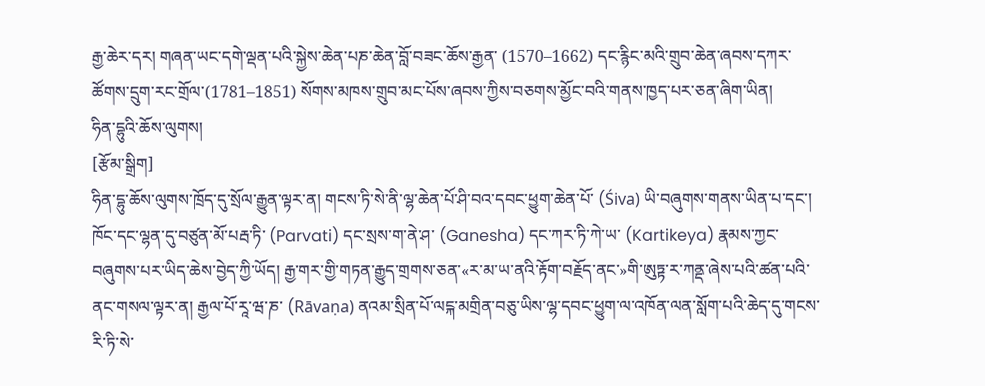རྒྱ་ཆེར་དར། གཞན་ཡང་དགེ་ལྡན་པའི་སྐྱེས་ཆེན་པཎ་ཆེན་བློ་བཟང་ཆོས་རྒྱན་ (1570–1662) དང་རྙིང་མའི་གྲུབ་ཆེན་ཞབས་དཀར་ཚོགས་དྲུག་རང་གྲོལ་(1781–1851) སོགས་མཁས་གྲུབ་མང་པོས་ཞབས་ཀྱིས་བཅགས་མྱོང་བའི་གནས་ཁྱད་པར་ཅན་ཞིག་ཡིན།
ཧིན་དྷུའི་ཆོས་ལུགས།
[རྩོམ་སྒྲིག]
ཧིན་དྷུ་ཆོས་ལུགས་ཁྲོད་དུ་སྲོལ་རྒྱུན་ལྟར་ན། གངས་ཏི་སེ་ནི་ལྷ་ཆེན་པོ་ཤི་བའ་དབང་ཕྱུག་ཆེན་པོ་ (Śiva) ཡི་བཞུགས་གནས་ཡིན་པ་དང་། ཁོང་དང་ལྷན་དུ་བཙུན་མོ་པརྦ་ཏི་ (Parvati) དང་སྲས་ག་ནེ་ཤ་ (Ganesha) དང་ཀར་ཏི་ཀེ་ཡ་ (Kartikeya) རྣམས་ཀྱང་བཞུགས་པར་ཡིད་ཆེས་བྱེད་ཀྱི་ཡོད། རྒྱ་གར་གྱི་གཏན་རྒྱུད་གྲགས་ཅན་«ར་མ་ཡ་ནའི་རྟོག་བརྗོད་ནང་»གི་ཨུཏྟ་ར་ཀནྡ་ཞེས་པའི་ཚན་པའི་ནང་གསལ་ལྟར་ན། རྒྱལ་པོ་རཱ་ཝ་ཎ་ (Rāvaṇa) ནའམ་སྲིན་པོ་ལངྐ་མགྲིན་བཅུ་ཡིས་ལྷ་དབང་ཕྱུག་ལ་འཁོན་ལན་སློག་པའི་ཆེད་དུ་གངས་རི་ཏི་སེ་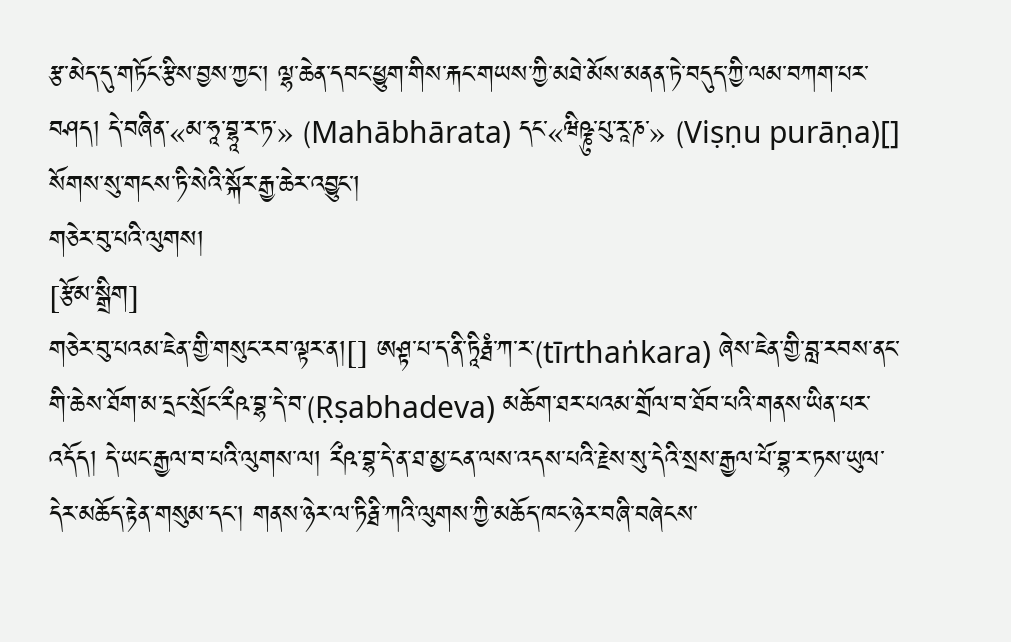རྩ་མེད་དུ་གཏོང་རྩིས་བྱས་ཀྱང་། ལྷ་ཆེན་དབང་ཕྱུག་གིས་རྐང་གཡས་ཀྱི་མཐེ་མོས་མནན་ཏེ་བདུད་ཀྱི་ལམ་བཀག་པར་བཤད། དེ་བཞིན་«མ་ཧཱ་བྷཱ་ར་ཏ་» (Mahābhārata) དང་«ཝིཥྞུ་པུ་རཱ་ཎ་» (Viṣṇu purāṇa)[] སོགས་སུ་གངས་ཏི་སེའི་སྐོར་རྒྱ་ཆེར་འབྱུང་།
གཅེར་བུ་པའི་ལུགས།
[རྩོམ་སྒྲིག]
གཅེར་བུ་པའམ་ཇེན་གྱི་གསུང་རབ་ལྟར་ན།[] ཨཤྟ་པ་ད་ནི་ཏཱིརྠཾ་ཀ་ར་(tīrthaṅkara) ཞེས་ཇེན་གྱི་བླ་རབས་ནང་གི་ཆེས་ཐོག་མ་དྲང་སྲོང་རྀཥ་བྷ་དེ་བ་(Ṛṣabhadeva) མཆོག་ཐར་པའམ་གྲོལ་བ་ཐོབ་པའི་གནས་ཡིན་པར་འདོད། དེ་ཡང་རྒྱལ་བ་པའི་ལུགས་ལ། རྀཥ་བྷ་དེ་ན་ཐ་མྱ་ངན་ལས་འདས་པའི་རྗེས་སུ་དེའི་སྲས་རྒྱལ་པོ་བྷ་ར་ཏས་ཡུལ་དེར་མཆོད་རྟེན་གསུམ་དང་། གནས་ཉེར་ལ་ཏིརྠི་ཀའི་ལུགས་ཀྱི་མཆོད་ཁང་ཉེར་བཞི་བཞེངས་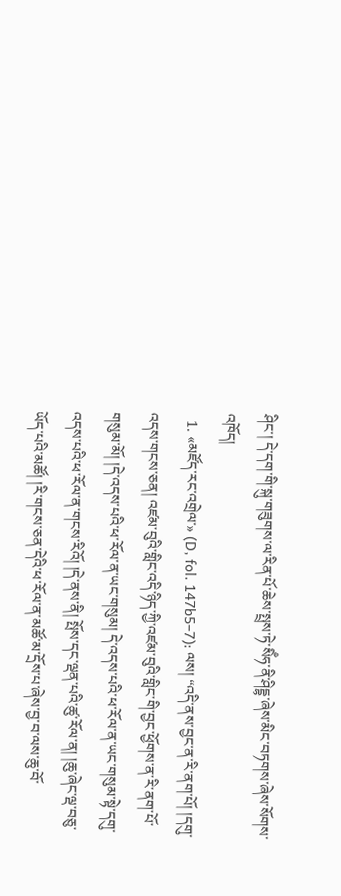ཤིང་། དེ་དག་གི་སྐུ་གཟུགས་ལ་རིན་པོ་ཆེས་སྤྲས་ཏེ་སིྃཧ་ནི་ཤིདྡྷ་ཞེས་མིང་བཏགས་ཞེས་སོགས་འཁོད།
  1. «མཛོད་རང་འགྲེལ་» (D, fol. 147b5–7): ལས། “འདི་ནས་བྱང་ན་རི་ནག་པོ། །དགུ་འདས་གངས་ཅན། འཛམ་བུའི་གླིང་འདི་ཉིད་ཀྱི་འཛམ་བུའི་གླིང་གི་བྱང་ཕྱོགས་ན་རི་ནག་པོ་གསུམ་མོ། །དེ་འདས་པའི་ཕ་རོལ་ན་ཡང་གསུམ། དེ་འདས་པའི་ཕ་རོལ་ན་ཡང་གསུམ་སྟེ་དགུ་འདས་པའི་ཕ་རོལ་ན་གངས་རིའོ། །དེ་ནས་ནི། སྤོས་དང་ལྡན་པའི་ཚུ་རོལ་ན། །ཆུ་ཞེང་ལྡ་བཅུ་ཡོད་པའི་མཚོ། །རི་གངས་ཅན་དེའི་ཕ་རོལ་ན་མཚོ་མ་དྲོས་པ་ཞེས་བྱ་བ་ལས་ཆུ་བོ་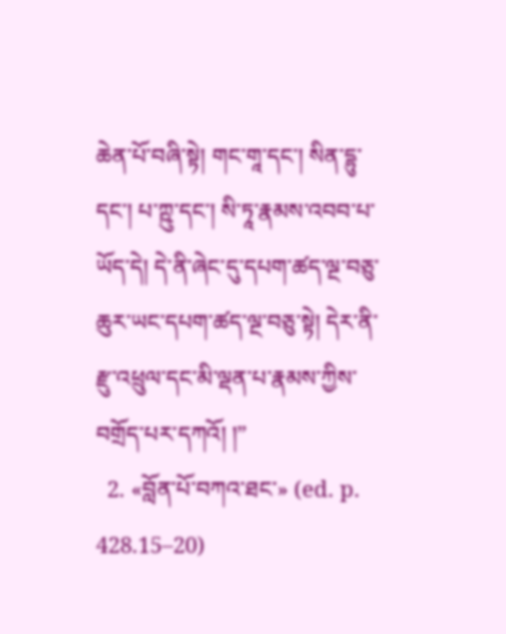ཆེན་པོ་བཞི་སྟེ། གང་གཱ་དང་། སིན་དྷུ་དང་། པ་ཀྵུ་དང་། སི་ཏཱ་རྣམས་འབབ་པ་ཡོད་དེ། དེ་ནི་ཞེང་དུ་དཔག་ཚད་ལྔ་བཅུ་ཆུར་ཡང་དཔག་ཚད་ལྔ་བཅུ་སྟེ། དེར་ནི་རྫུ་འཕྲུལ་དང་མི་ལྡན་པ་རྣམས་ཀྱིས་བགྲོད་པར་དཀའོ། །”
  2. «བློན་པོ་བཀའ་ཐང་» (ed. p. 428.15–20)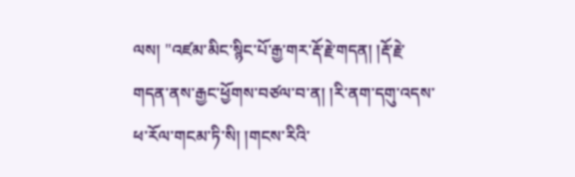ལས། "འཛམ་མིང་སྙིང་པོ་རྒྱ་གར་རྡོ་རྗེ་གདན། །རྡོ་རྗེ་གདན་ནས་རྒྱང་ཕྱོགས་བཙལ་བ་ན། །རི་ནག་དགུ་འདས་ཕ་རོལ་གངམ་ཏི་སི། །གངས་རིའི་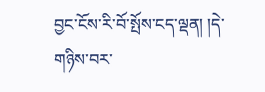བྱང་ངོས་རི་བོ་སྤོས་ངད་ལྡན། །དེ་གཉིས་བར་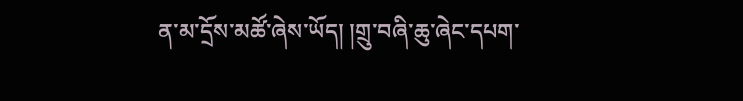ན་མ་དྲོས་མཚོ་ཞེས་ཡོད། །གྲུ་བཞི་ཆུ་ཞེང་དཔག་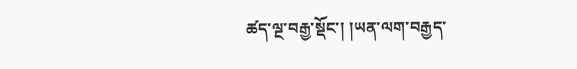ཚད་ལྔ་བརྒྱ་སྡོང་། །ཡན་ལག་བརྒྱད་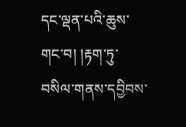དང་ལྡན་པའི་ཆུས་གང་བ། །རྟག་ཏུ་བསིལ་གནས་དབྱིབས་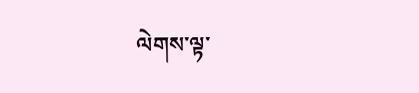ལེགས་ལྟ་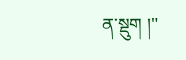ན་སྡུག །"